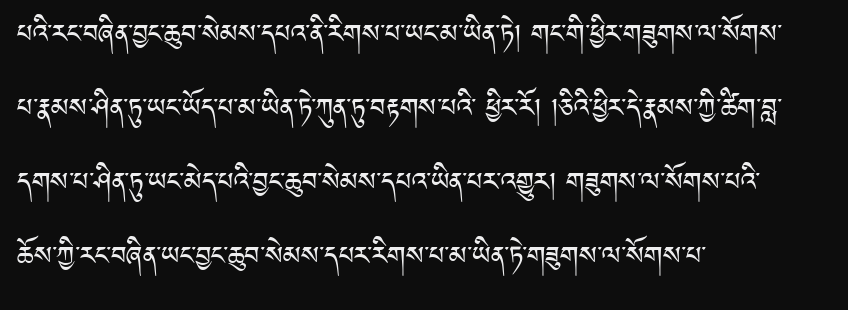པའི་རང་བཞིན་བྱང་ཆུབ་སེམས་དཔའ་ནི་རིགས་པ་ཡང་མ་ཡིན་ཏེ། གང་གི་ཕྱིར་གཟུགས་ལ་སོགས་པ་རྣམས་ཤིན་ཏུ་ཡང་ཡོད་པ་མ་ཡིན་ཏེ་ཀུན་ཏུ་བརྟགས་པའི་ ཕྱིར་རོ། །ཅིའི་ཕྱིར་དེ་རྣམས་ཀྱི་ཚིག་བླ་དགས་པ་ཤིན་ཏུ་ཡང་མེད་པའི་བྱང་ཆུབ་སེམས་དཔའ་ཡིན་པར་འགྱུར། གཟུགས་ལ་སོགས་པའི་ཆོས་ཀྱི་རང་བཞིན་ཡང་བྱང་ཆུབ་སེམས་དཔར་རིགས་པ་མ་ཡིན་ཏེ་གཟུགས་ལ་སོགས་པ་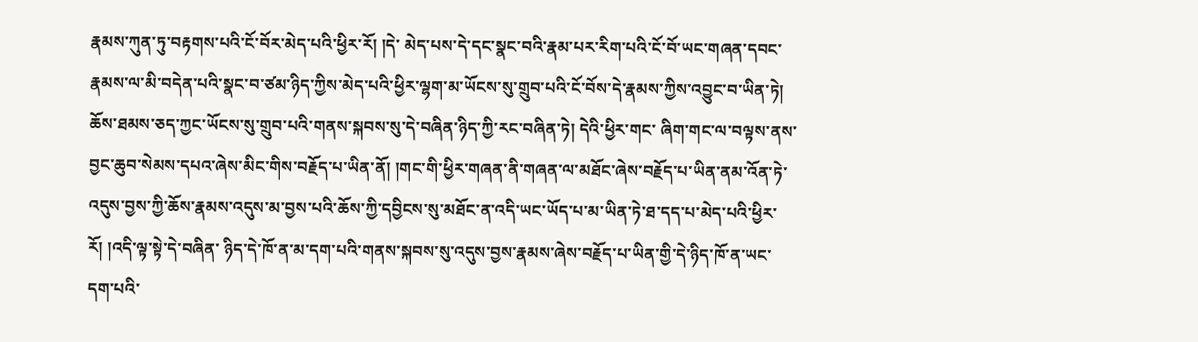རྣམས་ཀུན་ཏུ་བརྟགས་པའི་ངོ་བོར་མེད་པའི་ཕྱིར་རོ། །དེ་ མེད་པས་དེ་དང་སྣང་བའི་རྣམ་པར་རིག་པའི་ངོ་བོ་ཡང་གཞན་དབང་རྣམས་ལ་མི་བདེན་པའི་སྣང་བ་ཙམ་ཉིད་ཀྱིས་མེད་པའི་ཕྱིར་ལྷག་མ་ཡོངས་སུ་གྲུབ་པའི་ངོ་བོས་དེ་རྣམས་ཀྱིས་འབྱུང་བ་ཡིན་ཏེ། ཆོས་ཐམས་ཅད་ཀྱང་ཡོངས་སུ་གྲུབ་པའི་གནས་སྐབས་སུ་དེ་བཞིན་ཉིད་ཀྱི་རང་བཞིན་ཏེ། དེའི་ཕྱིར་གང་ ཞིག་གང་ལ་བལྟས་ནས་བྱང་ཆུབ་སེམས་དཔའ་ཞེས་མིང་གིས་བརྗོད་པ་ཡིན་ནོ། །གང་གི་ཕྱིར་གཞན་ནི་གཞན་ལ་མཐོང་ཞེས་བརྗོད་པ་ཡིན་ནམ་འོན་ཏེ་འདུས་བྱས་ཀྱི་ཆོས་རྣམས་འདུས་མ་བྱས་པའི་ཆོས་ཀྱི་དབྱིངས་སུ་མཐོང་ན་འདི་ཡང་ཡོད་པ་མ་ཡིན་ཏེ་ཐ་དད་པ་མེད་པའི་ཕྱིར་རོ། །འདི་ལྟ་སྟེ་དེ་བཞིན་ ཉིད་དེ་ཁོ་ན་མ་དག་པའི་གནས་སྐབས་སུ་འདུས་བྱས་རྣམས་ཞེས་བརྗོད་པ་ཡིན་གྱི་དེ་ཉིད་ཁོ་ན་ཡང་དག་པའི་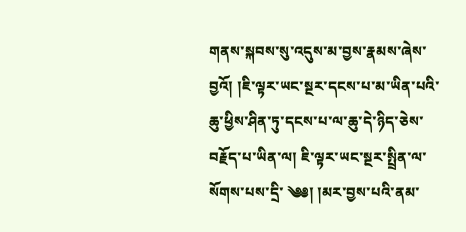གནས་སྐབས་སུ་འདུས་མ་བྱས་རྣམས་ཞེས་བྱའོ། །ཇི་ལྟར་ཡང་སྔར་དངས་པ་མ་ཡིན་པའི་ཆུ་ཕྱིས་ཤིན་ཏུ་དངས་པ་ལ་ཆུ་དེ་ཉིད་ཅེས་བརྗོད་པ་ཡིན་ལ། ཇི་ལྟར་ཡང་སྔར་སྤྲིན་ལ་སོགས་པས་དྲི་ ༄༅། །མར་བྱས་པའི་ནམ་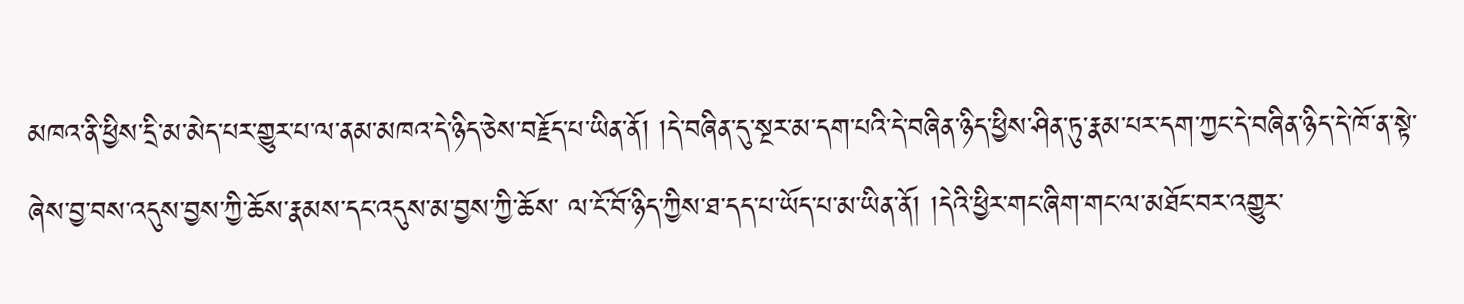མཁའ་ནི་ཕྱིས་དྲི་མ་མེད་པར་གྱུར་པ་ལ་ནམ་མཁའ་དེ་ཉིད་ཅེས་བརྗོད་པ་ཡིན་ནོ། །དེ་བཞིན་དུ་སྔར་མ་དག་པའི་དེ་བཞིན་ཉིད་ཕྱིས་ཤིན་ཏུ་རྣམ་པར་དག་ཀྱང་དེ་བཞིན་ཉིད་དེ་ཁོ་ན་སྟེ་ཞེས་བྱ་བས་འདུས་བྱས་ཀྱི་ཆོས་རྣམས་དང་འདུས་མ་བྱས་ཀྱི་ཆོས་ ལ་ངོ་བོ་ཉིད་ཀྱིས་ཐ་དད་པ་ཡོད་པ་མ་ཡིན་ནོ། །དེའི་ཕྱིར་གང་ཞིག་གང་ལ་མཐོང་བར་འགྱུར་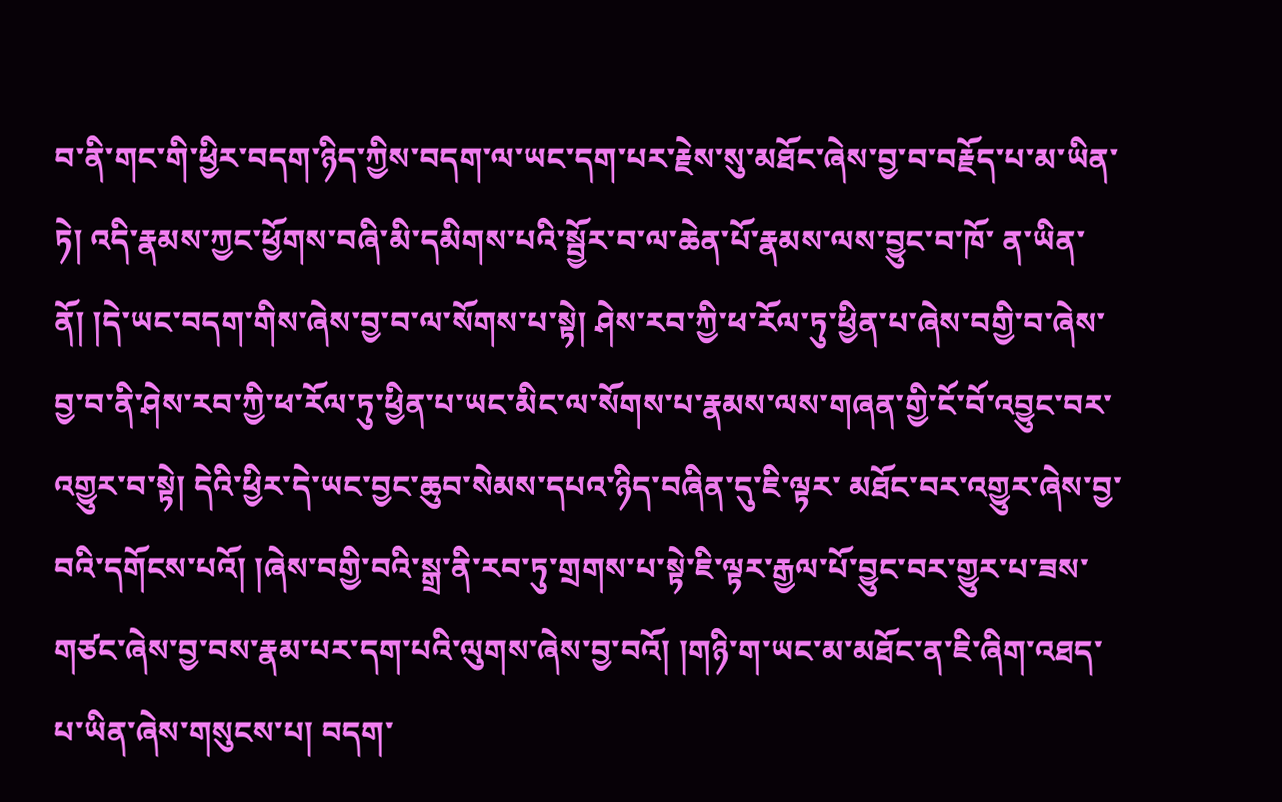བ་ནི་གང་གི་ཕྱིར་བདག་ཉིད་ཀྱིས་བདག་ལ་ཡང་དག་པར་རྗེས་སུ་མཐོང་ཞེས་བྱ་བ་བརྗོད་པ་མ་ཡིན་ཏེ། འདི་རྣམས་ཀྱང་ཕྱོགས་བཞི་མི་དམིགས་པའི་སྦྱོར་བ་ལ་ཆེན་པོ་རྣམས་ལས་བྱུང་བ་ཁོ་ ན་ཡིན་ནོ། །དེ་ཡང་བདག་གིས་ཞེས་བྱ་བ་ལ་སོགས་པ་སྟེ། ཤེས་རབ་ཀྱི་ཕ་རོལ་ཏུ་ཕྱིན་པ་ཞེས་བགྱི་བ་ཞེས་བྱ་བ་ནི་ཤེས་རབ་ཀྱི་ཕ་རོལ་ཏུ་ཕྱིན་པ་ཡང་མིང་ལ་སོགས་པ་རྣམས་ལས་གཞན་གྱི་ངོ་བོ་འབྱུང་བར་འགྱུར་བ་སྟེ། དེའི་ཕྱིར་དེ་ཡང་བྱང་ཆུབ་སེམས་དཔའ་ཉིད་བཞིན་དུ་ཇི་ལྟར་ མཐོང་བར་འགྱུར་ཞེས་བྱ་བའི་དགོངས་པའོ། །ཞེས་བགྱི་བའི་སྒྲ་ནི་རབ་ཏུ་གྲགས་པ་སྟེ་ཇི་ལྟར་རྒྱལ་པོ་བྱུང་བར་གྱུར་པ་ཟས་གཙང་ཞེས་བྱ་བས་རྣམ་པར་དག་པའི་ལུགས་ཞེས་བྱ་བའོ། །གཉི་ག་ཡང་མ་མཐོང་ན་ཇི་ཞིག་འཐད་པ་ཡིན་ཞེས་གསུངས་པ། བདག་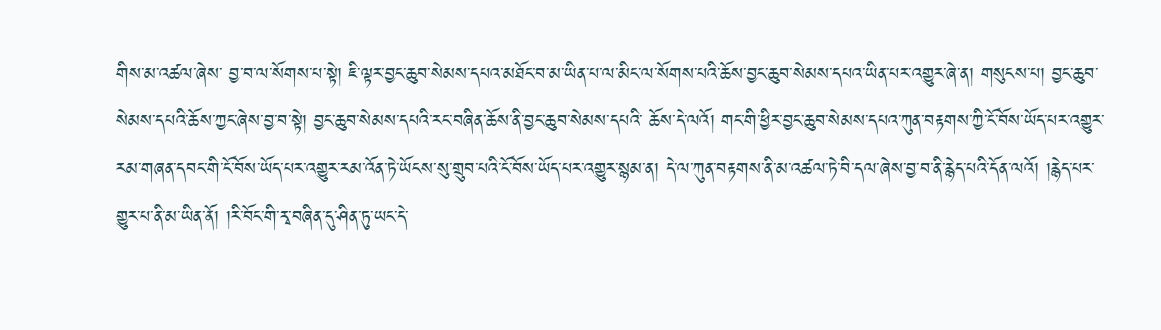གིས་མ་འཚལ་ཞེས་ བྱ་བ་ལ་སོགས་པ་སྟེ། ཇི་ལྟར་བྱང་ཆུབ་སེམས་དཔའ་མཐོང་བ་མ་ཡིན་པ་ལ་མིང་ལ་སོགས་པའི་ཆོས་བྱང་ཆུབ་སེམས་དཔའ་ཡིན་པར་འགྱུར་ཞེ་ན། གསུངས་པ། བྱང་ཆུབ་སེམས་དཔའི་ཆོས་ཀྱང་ཞེས་བྱ་བ་སྟེ། བྱང་ཆུབ་སེམས་དཔའི་རང་བཞིན་ཆོས་ནི་བྱང་ཆུབ་སེམས་དཔའི་ ཆོས་དེ་ལའོ། གང་གི་ཕྱིར་བྱང་ཆུབ་སེམས་དཔའ་ཀུན་བརྟགས་ཀྱི་ངོ་བོས་ཡོད་པར་འགྱུར་རམ་གཞན་དབང་གི་ངོ་བོས་ཡོད་པར་འགྱུར་རམ་འོན་ཏེ་ཡོངས་སུ་གྲུབ་པའི་ངོ་བོས་ཡོད་པར་འགྱུར་སྙམ་ན། དེ་ལ་ཀུན་བརྟགས་ནི་མ་འཚལ་ཏེ་བི་དལ་ཞེས་བྱ་བ་ནི་རྙེད་པའི་དོན་ལའོ། །རྙེད་པར་ གྱུར་པ་ནི་མ་ཡིན་ནོ། །རི་བོང་གི་རྭ་བཞིན་དུ་ཤིན་ཏུ་ཡང་དེ་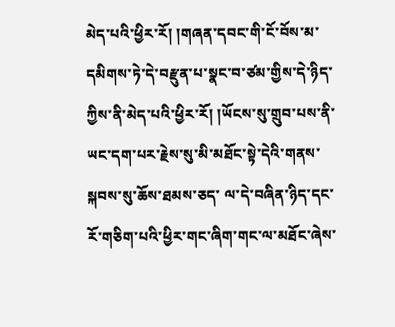མེད་པའི་ཕྱིར་རོ། །གཞན་དབང་གི་ངོ་བོས་མ་དམིགས་ཏེ་དེ་བརྫུན་པ་སྣང་བ་ཙམ་གྱིས་དེ་ཉིད་ཀྱིས་ནི་མེད་པའི་ཕྱིར་རོ། །ཡོངས་སུ་གྲུབ་པས་ནི་ཡང་དག་པར་རྗེས་སུ་མི་མཐོང་སྟེ་དེའི་གནས་སྐབས་སུ་ཆོས་ཐམས་ཅད་ ལ་དེ་བཞིན་ཉིད་དང་རོ་གཅིག་པའི་ཕྱིར་གང་ཞིག་གང་ལ་མཐོང་ཞེས་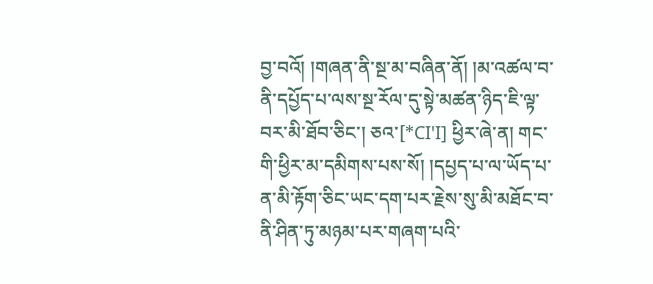བྱ་བའོ། །གཞན་ནི་སྔ་མ་བཞིན་ནོ། །མ་འཚལ་བ་ནི་དཔྱོད་པ་ལས་སྔ་རོལ་དུ་སྟེ་མཚན་ཉིད་ཇི་ལྟ་བར་མི་ཐོབ་ཅིང་། ཅའ་[*CI'I] ཕྱིར་ཞེ་ན། གང་གི་ཕྱིར་མ་དམིགས་པས་སོ། །དཔྱད་པ་ལ་ཡོད་པ་ ན་མི་རྟོག་ཅིང་ཡང་དག་པར་རྗེས་སུ་མི་མཐོང་བ་ནི་ཤིན་ཏུ་མཉམ་པར་གཞག་པའི་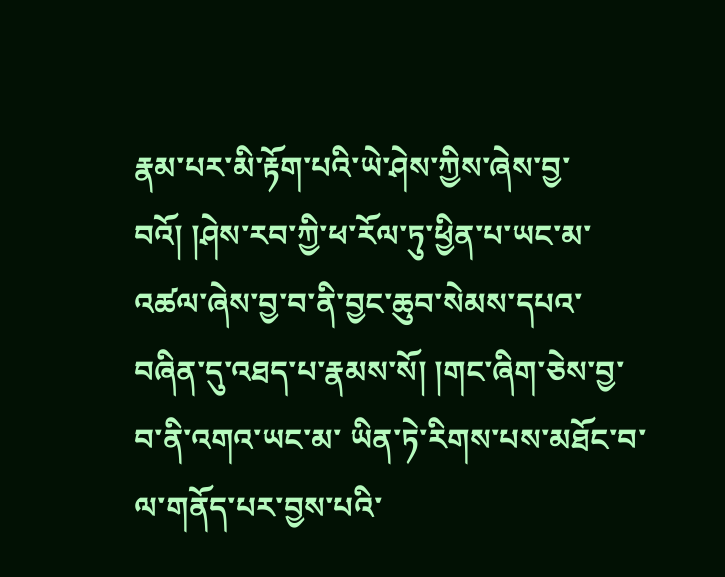རྣམ་པར་མི་རྟོག་པའི་ཡེ་ཤེས་ཀྱིས་ཞེས་བྱ་བའོ། །ཤེས་རབ་ཀྱི་ཕ་རོལ་ཏུ་ཕྱིན་པ་ཡང་མ་འཚལ་ཞེས་བྱ་བ་ནི་བྱང་ཆུབ་སེམས་དཔའ་བཞིན་དུ་འཐད་པ་རྣམས་སོ། །གང་ཞིག་ཅེས་བྱ་བ་ནི་འགའ་ཡང་མ་ ཡིན་ཏེ་རིགས་པས་མཐོང་བ་ལ་གནོད་པར་བྱས་པའི་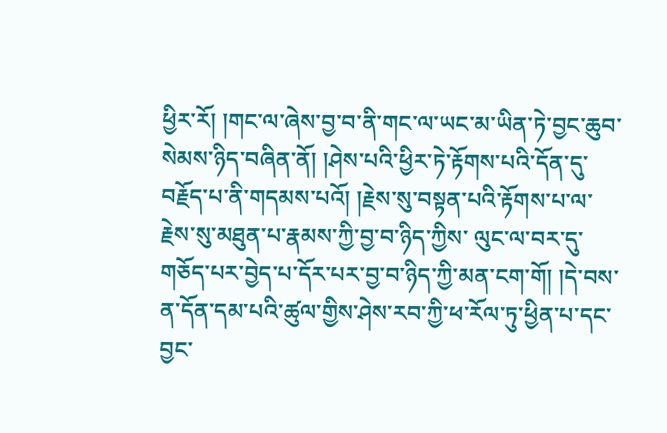ཕྱིར་རོ། །གང་ལ་ཞེས་བྱ་བ་ནི་གང་ལ་ཡང་མ་ཡིན་ཏེ་བྱང་ཆུབ་སེམས་ཉིད་བཞིན་ནོ། །ཤེས་པའི་ཕྱིར་ཏེ་རྟོགས་པའི་དོན་དུ་བརྗོད་པ་ནི་གདམས་པའོ། །རྗེས་སུ་བསྟན་པའི་རྟོགས་པ་ལ་རྗེས་སུ་མཐུན་པ་རྣམས་ཀྱི་བྱ་བ་ཉིད་ཀྱིས་ ལུང་ལ་བར་དུ་གཅོད་པར་བྱེད་པ་དོར་པར་བྱ་བ་ཉིད་ཀྱི་མན་ངག་གོ། །དེ་བས་ན་དོན་དམ་པའི་ཚུལ་གྱིས་ཤེས་རབ་ཀྱི་ཕ་རོལ་ཏུ་ཕྱིན་པ་དང་བྱང་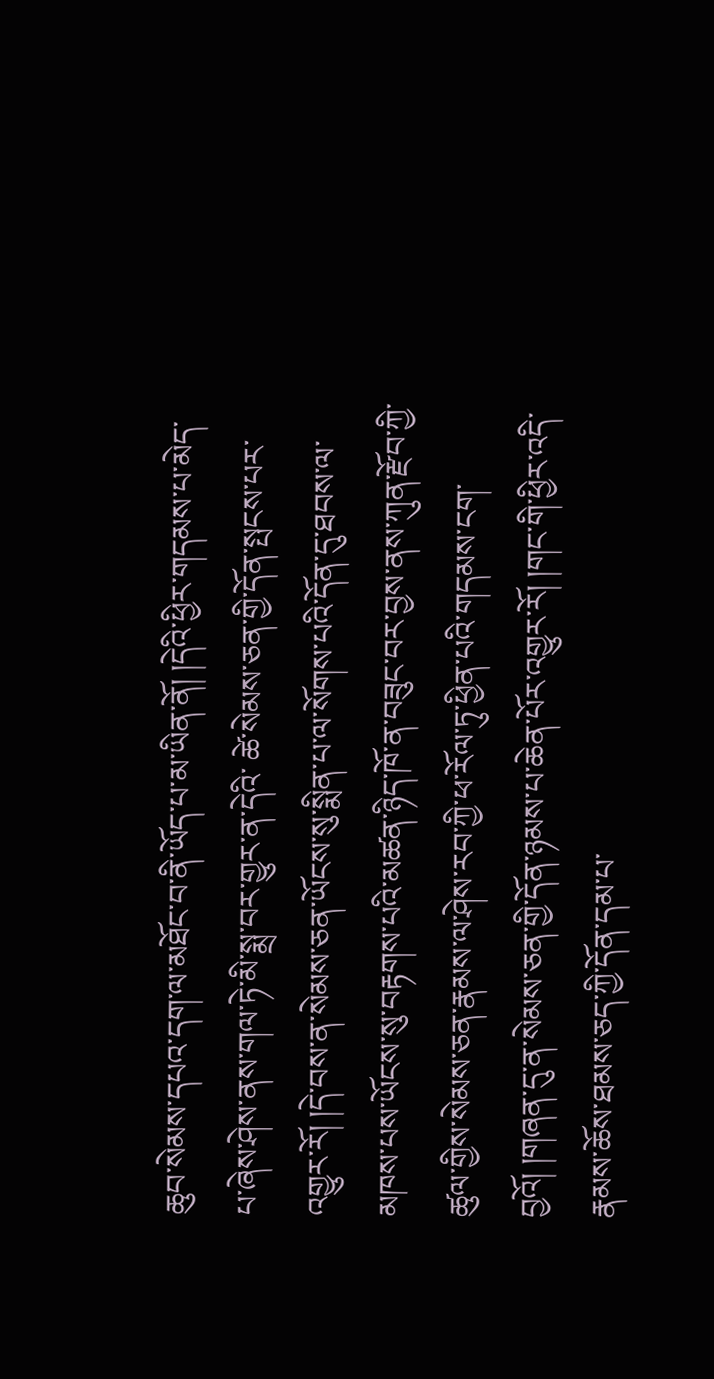ཆུབ་སེམས་དཔའ་དག་ལ་མཐོང་བ་ནི་ཡོད་པ་མ་ཡིན་ནོ། །དེའི་ཕྱིར་གདམས་པ་མེད་པ་ཞེས་ཤེས་ནས་གལ་ཏེ་མི་སྨྲ་བར་གྱུར་ན་དེའི་ ཚེ་སེམས་ཅན་གྱི་དོན་སྤངས་པར་འགྱུར་རོ། །དེ་བས་ན་སེམས་ཅན་ཡོངས་སུ་སྨིན་པ་ལ་སོགས་པའི་དོན་དུ་ཐབས་ལ་མཁས་པས་ཡོངས་སུ་བརྟགས་པའི་མཚན་ཉིད་ཁོ་ན་བཟུང་བར་བྱས་ནས་ཀུན་རྫོབ་ཀྱི་ཚུལ་གྱིས་སེམས་ཅན་རྣམས་ལ་ཤེས་རབ་ཀྱི་ཕ་རོལ་ཏུ་ཕྱིན་པའི་གདམས་ངག་ བྱའོ། །གཞན་དུ་ན་སེམས་ཅན་གྱི་དོན་ཉམས་པ་ཆེན་པོར་འགྱུར་རོ། །གང་གི་ཕྱིར་འདི་རྣམས་ཆོས་ཐམས་ཅད་ཀྱི་དོན་དམ་པ་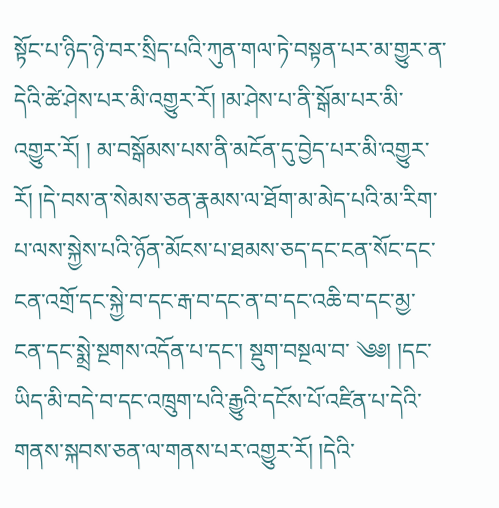སྟོང་པ་ཉིད་ཉེ་བར་སྲིད་པའི་ཀུན་གལ་ཏེ་བསྟན་པར་མ་གྱུར་ན་དེའི་ཚེ་ཤེས་པར་མི་འགྱུར་རོ། །མ་ཤེས་པ་ནི་སྒོམ་པར་མི་འགྱུར་རོ། ། མ་བསྒོམས་པས་ནི་མངོན་དུ་བྱེད་པར་མི་འགྱུར་རོ། །དེ་བས་ན་སེམས་ཅན་རྣམས་ལ་ཐོག་མ་མེད་པའི་མ་རིག་པ་ལས་སྐྱེས་པའི་ཉོན་མོངས་པ་ཐམས་ཅད་དང་ངན་སོང་དང་ངན་འགྲོ་དང་སྐྱེ་བ་དང་རྒ་བ་དང་ན་བ་དང་འཆི་བ་དང་མྱ་ངན་དང་སྨྲེ་སྔགས་འདོན་པ་དང་། སྡུག་བསྔལ་བ་ ༄༅། །དང་ཡིད་མི་བདེ་བ་དང་འཁྲུག་པའི་རྒྱུའི་དངོས་པོ་འཛིན་པ་དེའི་གནས་སྐབས་ཅན་ལ་གནས་པར་འགྱུར་རོ། །དེའི་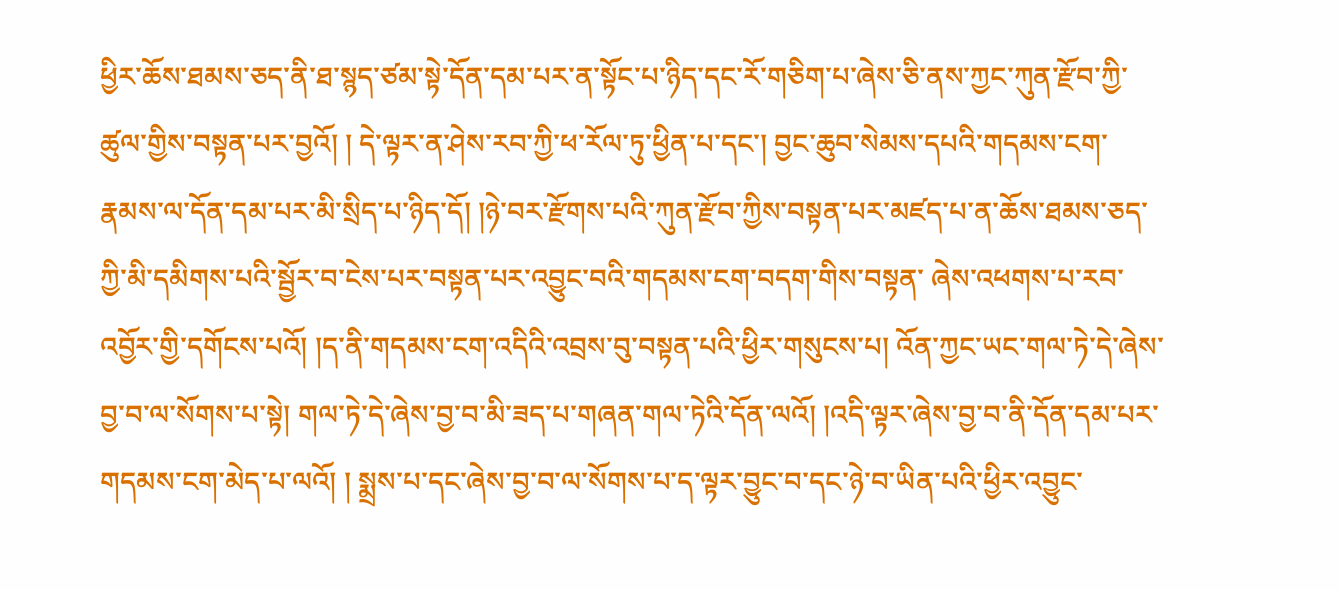ཕྱིར་ཆོས་ཐམས་ཅད་ནི་ཐ་སྙད་ཙམ་སྟེ་དོན་དམ་པར་ན་སྟོང་པ་ཉིད་དང་རོ་གཅིག་པ་ཞེས་ཅི་ནས་ཀྱང་ཀུན་རྫོབ་ཀྱི་ཚུལ་གྱིས་བསྟན་པར་བྱའོ། ། དེ་ལྟར་ན་ཤེས་རབ་ཀྱི་ཕ་རོལ་ཏུ་ཕྱིན་པ་དང་། བྱང་ཆུབ་སེམས་དཔའི་གདམས་ངག་རྣམས་ལ་དོན་དམ་པར་མི་སྲིད་པ་ཉིད་དོ། །ཉེ་བར་རྫོགས་པའི་ཀུན་རྫོབ་ཀྱིས་བསྟན་པར་མཛད་པ་ན་ཆོས་ཐམས་ཅད་ཀྱི་མི་དམིགས་པའི་སྦྱོར་བ་ངེས་པར་བསྟན་པར་འབྱུང་བའི་གདམས་ངག་བདག་གིས་བསྟན་ ཞེས་འཕགས་པ་རབ་འབྱོར་གྱི་དགོངས་པའོ། །ད་ནི་གདམས་ངག་འདིའི་འབྲས་བུ་བསྟན་པའི་ཕྱིར་གསུངས་པ། འོན་ཀྱང་ཡང་གལ་ཏེ་དེ་ཞེས་བྱ་བ་ལ་སོགས་པ་སྟེ། གལ་ཏེ་དེ་ཞེས་བྱ་བ་མི་ཟད་པ་གཞན་གལ་ཏེའི་དོན་ལའོ། །འདི་ལྟར་ཞེས་བྱ་བ་ནི་དོན་དམ་པར་གདམས་ངག་མེད་པ་ལའོ། ། སྨྲས་པ་དང་ཞེས་བྱ་བ་ལ་སོགས་པ་ད་ལྟར་བྱུང་བ་དང་ཉེ་བ་ཡིན་པའི་ཕྱིར་འབྱུང་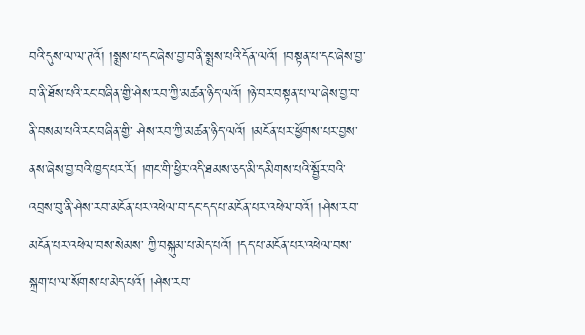བའི་དུས་ལ་ལ་ཊའོ། །སྨྲས་པ་དང་ཞེས་བྱ་བ་ནི་སྨྲས་པའི་དོན་ལའོ། །བསྟན་པ་དང་ཞེས་བྱ་བ་ནི་ཐོས་པའི་རང་བཞིན་གྱི་ཤེས་རབ་ཀྱི་མཚན་ཉིད་ལའོ། །ཉེ་བར་བསྟན་པ་ལ་ཞེས་བྱ་བ་ནི་བསམ་པའི་རང་བཞིན་གྱི་ ཤེས་རབ་ཀྱི་མཚན་ཉིད་ལའོ། །མངོན་པར་ཕྱོགས་པར་བྱས་ནས་ཞེས་བྱ་བའི་ཁྱད་པར་རོ། །གང་གི་ཕྱིར་འདི་ཐམས་ཅད་མི་དམིགས་པའི་སྦྱོར་བའི་འབྲས་བུ་ནི་ཤེས་རབ་མངོན་པར་འཕེལ་བ་དང་དད་པ་མངོན་པར་འཕེལ་བའོ། །ཤེས་རབ་མངོན་པར་འཕེལ་བས་སེམས་ ཀྱི་བསྐུམ་པ་མེད་པའོ། །དད་པ་མངོན་པར་འཕེལ་བས་སྐྲག་པ་ལ་སོགས་པ་མེད་པའོ། །ཤེས་རབ་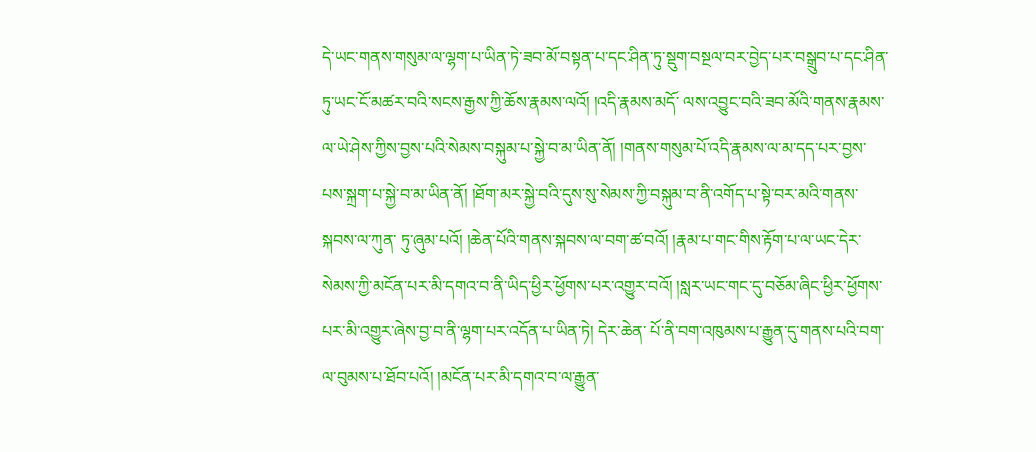དེ་ཡང་གནས་གསུམ་ལ་ལྷག་པ་ཡིན་ཏེ་ཟབ་མོ་བསྟན་པ་དང་ཤིན་ཏུ་སྡུག་བསྔལ་བར་བྱེད་པར་བསྒྲུབ་པ་དང་ཤིན་ཏུ་ཡང་ངོ་མཚར་བའི་སངས་རྒྱས་ཀྱི་ཆོས་རྣམས་ལའོ། །འདི་རྣམས་མདོ་ ལས་འབྱུང་བའི་ཟབ་མོའི་གནས་རྣམས་ལ་ཡེ་ཤེས་ཀྱིས་བྱས་པའི་སེམས་བསྐུམ་པ་སྐྱེ་བ་མ་ཡིན་ནོ། །གནས་གསུམ་པོ་འདི་རྣམས་ལ་མ་དད་པར་བྱས་པས་སྐྲག་པ་སྐྱེ་བ་མ་ཡིན་ནོ། །ཐོག་མར་སྐྱེ་བའི་དུས་སུ་སེམས་ཀྱི་བསྐུམ་བ་ནི་འགོད་པ་སྟེ་བར་མའི་གནས་སྐབས་ལ་ཀུན་ ཏུ་ཞུམ་པའོ། །ཆེན་པོའི་གནས་སྐབས་ལ་བག་ཚ་བའོ། །རྣམ་པ་གང་གིས་རྟོག་པ་ལ་ཡང་དེར་སེམས་ཀྱི་མངོན་པར་མི་དགའ་བ་ནི་ཡིད་ཕྱིར་ཕྱོགས་པར་འགྱུར་བའོ། །སླར་ཡང་གང་དུ་བཅོམ་ཞིང་ཕྱིར་ཕྱོགས་པར་མི་འགྱུར་ཞེས་བྱ་བ་ནི་ལྷག་པར་འདོན་པ་ཡིན་ཏེ། དེར་ཆེན་ པོ་ནི་བག་འཁུམས་པ་རྒྱུན་དུ་གནས་པའི་བག་ལ་བུམས་པ་ཐོབ་པའོ། །མངོན་པར་མི་དགའ་བ་ལ་རྒྱུན་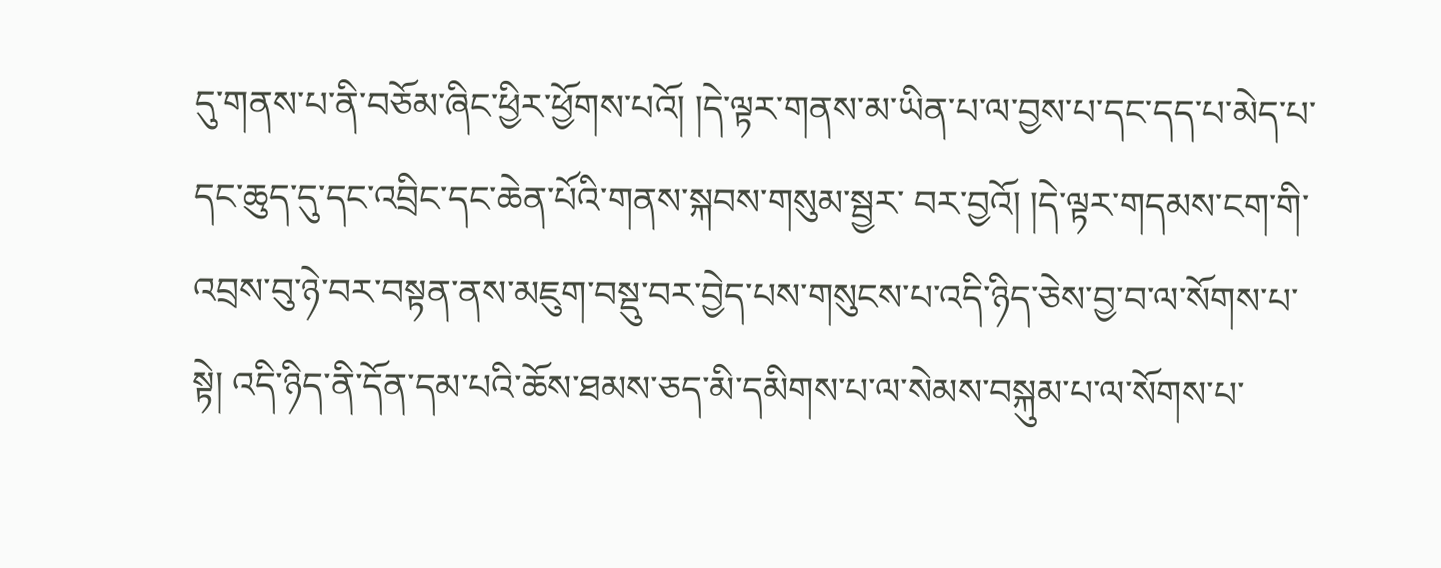དུ་གནས་པ་ནི་བཅོམ་ཞིང་ཕྱིར་ཕྱོགས་པའོ། །དེ་ལྟར་གནས་མ་ཡིན་པ་ལ་བྱས་པ་དང་དད་པ་མེད་པ་དང་ཆུད་དུ་དང་འབྲིང་དང་ཆེན་པོའི་གནས་སྐབས་གསུམ་སྦྱར་ བར་བྱའོ། །དེ་ལྟར་གདམས་ངག་གི་འབྲས་བུ་ཉེ་བར་བསྟན་ནས་མཇུག་བསྡུ་བར་བྱེད་པས་གསུངས་པ་འདི་ཉིད་ཅེས་བྱ་བ་ལ་སོགས་པ་སྟེ། འདི་ཉིད་ནི་དོན་དམ་པའི་ཆོས་ཐམས་ཅད་མི་དམིགས་པ་ལ་སེམས་བསྐུམ་པ་ལ་སོགས་པ་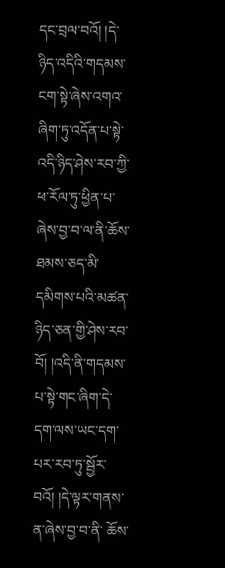དང་བྲལ་བའོ། །དེ་ཉིད་འདིའི་གདམས་ ངག་སྟེ་ཞེས་འགའ་ཞིག་ཏུ་འདོན་པ་སྟེ་འདི་ཉིད་ཤེས་རབ་ཀྱི་ཕ་རོལ་ཏུ་ཕྱིན་པ་ཞེས་བྱ་བ་ལ་ནི་ཆོས་ཐམས་ཅད་མི་དམིགས་པའི་མཚན་ཉིད་ཅན་གྱི་ཤེས་རབ་བོ། །འདི་ནི་གདམས་པ་སྟེ་གང་ཞིག་དེ་དག་ལས་ཡང་དག་པར་རབ་ཏུ་སྦྱོར་བའོ། །དེ་ལྟར་གནས་ན་ཞེས་བྱ་བ་ནི་ ཆོས་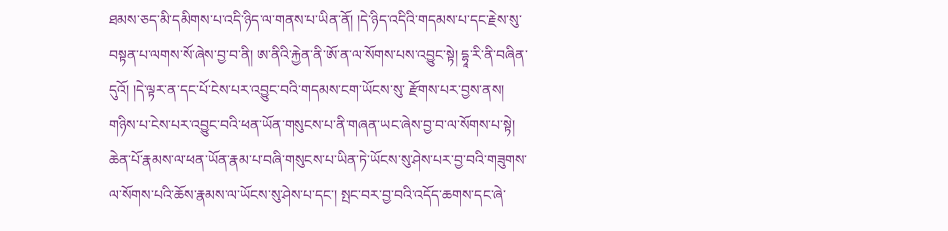ཐམས་ཅད་མི་དམིགས་པ་འདི་ཉིད་ལ་གནས་པ་ཡིན་ནོ། །དེ་ཉིད་འདིའི་གདམས་པ་དང་རྗེས་སུ་བསྟན་པ་ལགས་སོ་ཞེས་བྱ་བ་ནི། ཨ་ནིའི་རྐྱེན་ནི་ཨོ་ན་ལ་སོགས་པས་འབྱུང་སྟེ། དྷཱ་རི་ནི་བཞིན་དུའོ། །དེ་ལྟར་ན་དང་པོ་ངེས་པར་འབྱུང་བའི་གདམས་ངག་ཡོངས་སུ་ རྫོགས་པར་བྱས་ནས། གཉིས་པ་ངེས་པར་འབྱུང་བའི་ཕན་ཡོན་གསུངས་པ་ནི་གཞན་ཡང་ཞེས་བྱ་བ་ལ་སོགས་པ་སྟེ། ཆེན་པོ་རྣམས་ལ་ཕན་ཡོན་རྣམ་པ་བཞི་གསུངས་པ་ཡིན་ཏེ་ཡོངས་སུ་ཤེས་པར་བྱ་བའི་གཟུགས་ལ་སོགས་པའི་ཆོས་རྣམས་ལ་ཡོངས་སུ་ཤེས་པ་དང་། སྤང་བར་བྱ་བའི་འདོད་ཆགས་དང་ཞེ་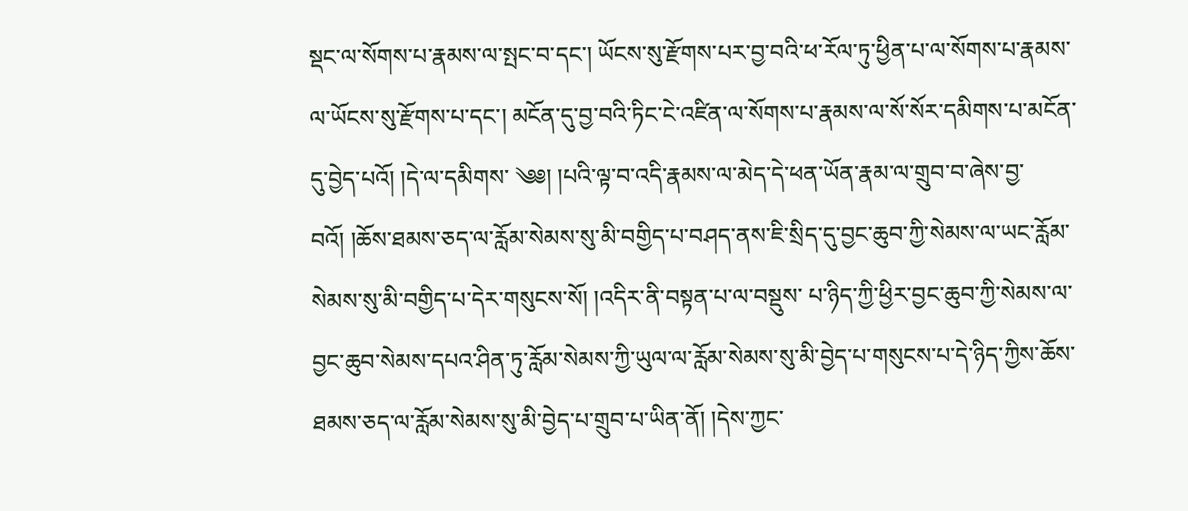སྡང་ལ་སོགས་པ་རྣམས་ལ་སྤང་བ་དང་། ཡོངས་སུ་རྫོགས་པར་བྱ་བའི་ཕ་རོལ་ཏུ་ཕྱིན་པ་ལ་སོགས་པ་རྣམས་ལ་ཡོངས་སུ་རྫོགས་པ་དང་། མངོན་དུ་བྱ་བའི་ཏིང་ངེ་འཛིན་ལ་སོགས་པ་རྣམས་ལ་སོ་སོར་དམིགས་པ་མངོན་དུ་བྱེད་པའོ། །དེ་ལ་དམིགས་ ༄༅། །པའི་ལྟ་བ་འདི་རྣམས་ལ་མེད་དེ་ཕན་ཡོན་རྣམ་ལ་གྲུབ་བ་ཞེས་བྱ་བའོ། །ཆོས་ཐམས་ཅད་ལ་རློམ་སེམས་སུ་མི་བགྱིད་པ་བཤད་ནས་ཇི་སྲིད་དུ་བྱང་ཆུབ་ཀྱི་སེམས་ལ་ཡང་རློམ་སེམས་སུ་མི་བགྱིད་པ་དེར་གསུངས་སོ། །འདིར་ནི་བསྟན་པ་ལ་བསྡུས་ པ་ཉིད་ཀྱི་ཕྱིར་བྱང་ཆུབ་ཀྱི་སེམས་ལ་བྱང་ཆུབ་སེམས་དཔའ་ཤིན་ཏུ་རློམ་སེམས་ཀྱི་ཡུལ་ལ་རློམ་སེམས་སུ་མི་བྱེད་པ་གསུངས་པ་དེ་ཉིད་ཀྱིས་ཆོས་ཐམས་ཅད་ལ་རློམ་སེམས་སུ་མི་བྱེད་པ་གྲུབ་པ་ཡིན་ནོ། །དེས་ཀྱང་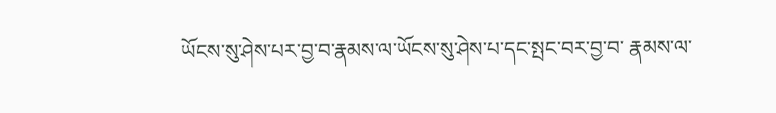ཡོངས་སུ་ཤེས་པར་བྱ་བ་རྣམས་ལ་ཡོངས་སུ་ཤེས་པ་དང་སྤང་བར་བྱ་བ་ རྣམས་ལ་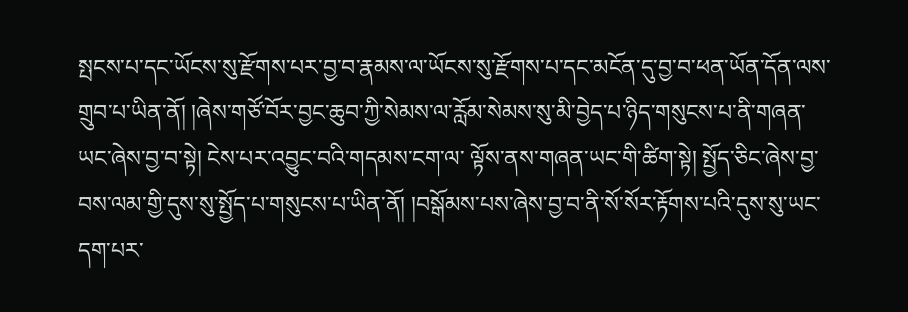སྤངས་པ་དང་ཡོངས་སུ་རྫོགས་པར་བྱ་བ་རྣམས་ལ་ཡོངས་སུ་རྫོགས་པ་དང་མངོན་དུ་བྱ་བ་ཕན་ཡོན་དོན་ལས་གྲུབ་པ་ཡིན་ནོ། །ཞེས་གཙོ་བོར་བྱང་ཆུབ་ཀྱི་སེམས་ལ་རློམ་སེམས་སུ་མི་བྱེད་པ་ཉིད་གསུངས་པ་ནི་གཞན་ཡང་ཞེས་བྱ་བ་སྟེ། ངེས་པར་འབྱུང་བའི་གདམས་ངག་ལ་ ལྟོས་ནས་གཞན་ཡང་གི་ཚིག་སྟེ། སྤྱོད་ཅིང་ཞེས་བྱ་བས་ལམ་གྱི་དུས་སུ་སྤྱོད་པ་གསུངས་པ་ཡིན་ནོ། །བསྒོམས་པས་ཞེས་བྱ་བ་ནི་སོ་སོར་རྟོགས་པའི་དུས་སུ་ཡང་དག་པར་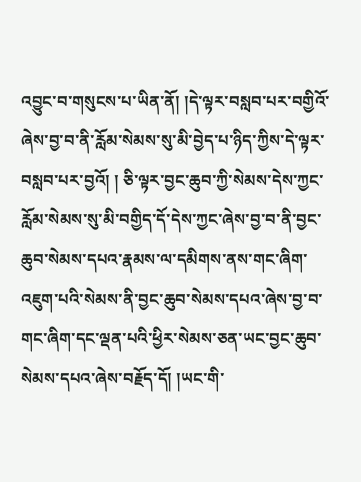འབྱུང་བ་གསུངས་པ་ཡིན་ནོ། །དེ་ལྟར་བསླབ་པར་བགྱིའོ་ཞེས་བྱ་བ་ནི་རློམ་སེམས་སུ་མི་བྱེད་པ་ཉིད་ཀྱིས་དེ་ལྟར་བསླབ་པར་བྱའོ། ། ཅི་ལྟར་བྱང་ཆུབ་ཀྱི་སེམས་དེས་ཀྱང་རློམ་སེམས་སུ་མི་བགྱིད་དོ་དེས་ཀྱང་ཞེས་བྱ་བ་ནི་བྱང་ཆུབ་སེམས་དཔའ་རྣམས་ལ་དམིགས་ནས་གང་ཞིག་འཇུག་པའི་སེམས་ནི་བྱང་ཆུབ་སེམས་དཔའ་ཞེས་བྱ་བ་གང་ཞིག་དང་ལྡན་པའི་ཕྱིར་སེམས་ཅན་ཡང་བྱང་ཆུབ་སེམས་དཔའ་ཞེས་བརྗོད་དོ། །ཡང་གི་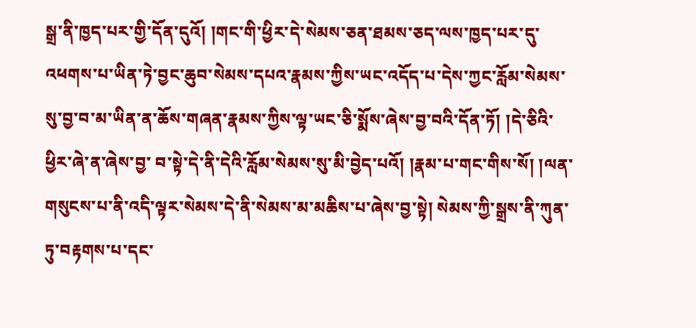སྒྲ་ནི་ཁྱད་པར་གྱི་དོན་དུའོ། །གང་གི་ཕྱིར་དེ་སེམས་ཅན་ཐམས་ཅད་ལས་ཁྱད་པར་དུ་འཕགས་པ་ཡིན་ཏེ་བྱང་ཆུབ་སེམས་དཔའ་རྣམས་ཀྱིས་ཡང་འདོད་པ་དེས་ཀྱང་རློམ་སེམས་སུ་བྱ་བ་མ་ཡིན་ན་ཆོས་གཞན་རྣམས་ཀྱིས་ལྟ་ཡང་ཅི་སྨོས་ཞེས་བྱ་བའི་དོན་ཏོ། །དེ་ཅིའི་ཕྱིར་ཞེ་ན་ཞེས་བྱ་ བ་སྟེ་དེ་ནི་དེའི་རློམ་སེམས་སུ་མི་བྱེད་པའོ། །རྣམ་པ་གང་གིས་སོ། །ལན་གསུངས་པ་ནི་འདི་ལྟར་སེམས་དེ་ནི་སེམས་མ་མཆིས་པ་ཞེས་བྱ་སྟེ། སེམས་ཀྱི་སྒྲས་ནི་ཀུན་ཏུ་བརྟགས་པ་དང་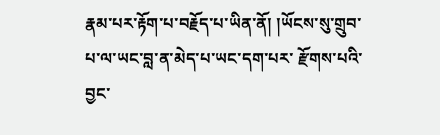རྣམ་པར་རྟོག་པ་བརྗོད་པ་ཡིན་ནོ། །ཡོངས་སུ་གྲུབ་པ་ལ་ཡང་བླ་ན་མེད་པ་ཡང་དག་པར་ རྫོགས་པའི་བྱང་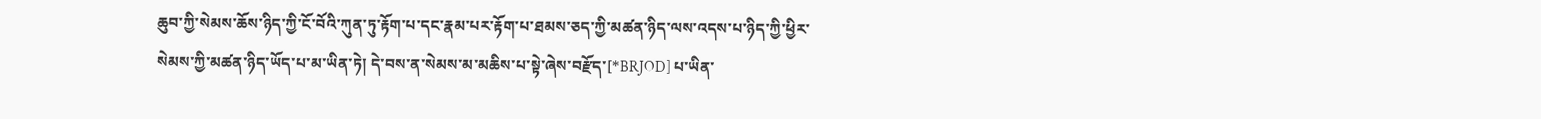ཆུབ་ཀྱི་སེམས་ཆོས་ཉིད་ཀྱི་ངོ་བོའི་ཀུན་ཏུ་རྟོག་པ་དང་རྣམ་པར་རྟོག་པ་ཐམས་ཅད་ཀྱི་མཚན་ཉིད་ལས་འདས་པ་ཉིད་ཀྱི་ཕྱིར་སེམས་ཀྱི་མཚན་ཉིད་ཡོད་པ་མ་ཡིན་ཏེ། དེ་བས་ན་སེམས་མ་མཆིས་པ་སྟེ་ཞེས་བརྫོད་[*BRJOD] པ་ཡིན་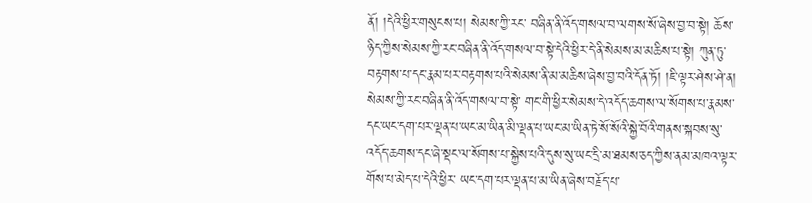ནོ། །དེའི་ཕྱིར་གསུངས་པ། སེམས་ཀྱི་རང་ བཞིན་ནི་འོད་གསལ་བ་ལགས་སོ་ཞེས་བྱ་བ་སྟེ། ཆོས་ཉིད་ཀྱིས་སེམས་ཀྱི་རང་བཞིན་ནི་འོད་གསལ་བ་སྟེ་དེའི་ཕྱིར་དེ་ནི་སེམས་མ་མཆིས་པ་སྟེ། ཀུན་ཏུ་བརྟགས་པ་དང་རྣམ་པར་བརྟགས་པའི་སེམས་ནི་མ་མཆིས་ཞེས་བྱ་བའི་དོན་ཏོ། །ཇི་ལྟར་ཤེས་ཤེ་ན། སེམས་ཀྱི་རང་བཞིན་ནི་འོད་གསལ་བ་སྟེ་ གང་གི་ཕྱིར་སེམས་དེ་འདོད་ཆགས་ལ་སོགས་པ་རྣམས་དང་ཡང་དག་པར་ལྡན་པ་ཡང་མ་ཡིན་མི་ལྡན་པ་ཡང་མ་ཡིན་ཏེ་སོ་སོའི་སྐྱེ་བོའི་གནས་སྐབས་སུ་འདོད་ཆགས་དང་ཞེ་སྡང་ལ་སོགས་པ་སྐྱེས་པའི་དུས་སུ་ཡང་དྲི་མ་ཐམས་ཅད་ཀྱིས་ནམ་མཁའ་ལྟར་གོས་པ་མེད་པ་དེའི་ཕྱིར་ ཡང་དག་པར་ལྡན་པ་མ་ཡིན་ཞེས་བརྗོད་པ་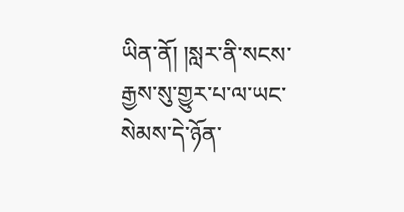ཡིན་ནོ། །སླར་ནི་སངས་རྒྱས་སུ་གྱུར་པ་ལ་ཡང་སེམས་དེ་ཉོན་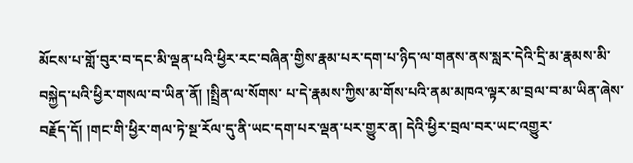མོངས་པ་གློ་བུར་བ་དང་མི་ལྡན་པའི་ཕྱིར་རང་བཞིན་གྱིས་རྣམ་པར་དག་པ་ཉིད་ལ་གནས་ནས་སླར་དེའི་དྲི་མ་རྣམས་མི་བསྐྱེད་པའི་ཕྱིར་གསལ་བ་ཡིན་ནོ། །སྤྲིན་ལ་སོགས་ པ་དེ་རྣམས་ཀྱིས་མ་གོས་པའི་ནམ་མཁའ་ལྟར་མ་བྲལ་བ་མ་ཡིན་ཞེས་བརྗོད་དོ། །གང་གི་ཕྱིར་གལ་ཏེ་སྔ་རོལ་དུ་ནི་ཡང་དག་པར་ལྡན་པར་གྱུར་ན། དེའི་ཕྱིར་བྲལ་བར་ཡང་འགྱུར་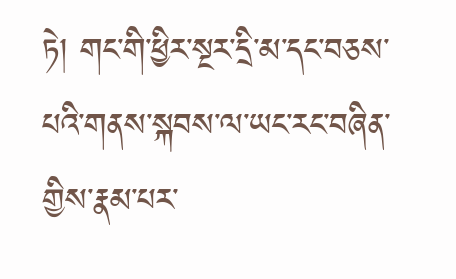ཏེ། གང་གི་ཕྱིར་སྔར་དྲི་མ་དང་བཅས་པའི་གནས་སྐབས་ལ་ཡང་རང་བཞིན་གྱིས་རྣམ་པར་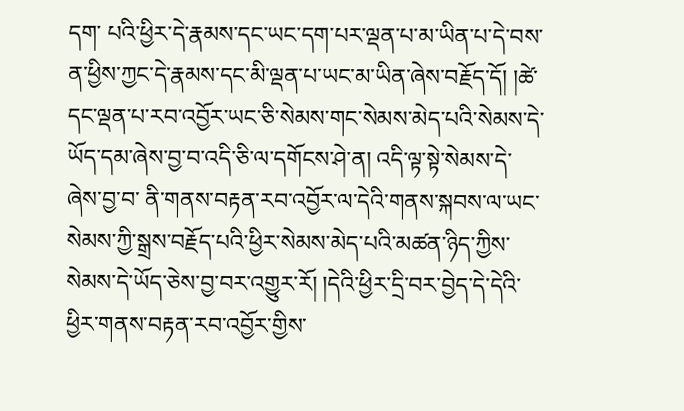དག་ པའི་ཕྱིར་དེ་རྣམས་དང་ཡང་དག་པར་ལྡན་པ་མ་ཡིན་པ་དེ་བས་ན་ཕྱིས་ཀྱང་དེ་རྣམས་དང་མི་ལྡན་པ་ཡང་མ་ཡིན་ཞེས་བརྗོད་དོ། །ཚེ་དང་ལྡན་པ་རབ་འབྱོར་ཡང་ཅི་སེམས་གང་སེམས་མེད་པའི་སེམས་དེ་ཡོད་དམ་ཞེས་བྱ་བ་འདི་ཅི་ལ་དགོངས་ཤེ་ན། འདི་ལྟ་སྟེ་སེམས་དེ་ཞེས་བྱ་བ་ ནི་གནས་བརྟན་རབ་འབྱོར་ལ་དེའི་གནས་སྐབས་ལ་ཡང་སེམས་ཀྱི་སྒྲས་བརྗོད་པའི་ཕྱིར་སེམས་མེད་པའི་མཚན་ཉིད་ཀྱིས་སེམས་དེ་ཡོད་ཅེས་བྱ་བར་འགྱུར་རོ། །དེའི་ཕྱིར་དྲི་བར་བྱེད་དེ་དེའི་ཕྱིར་གནས་བརྟན་རབ་འབྱོར་གྱིས་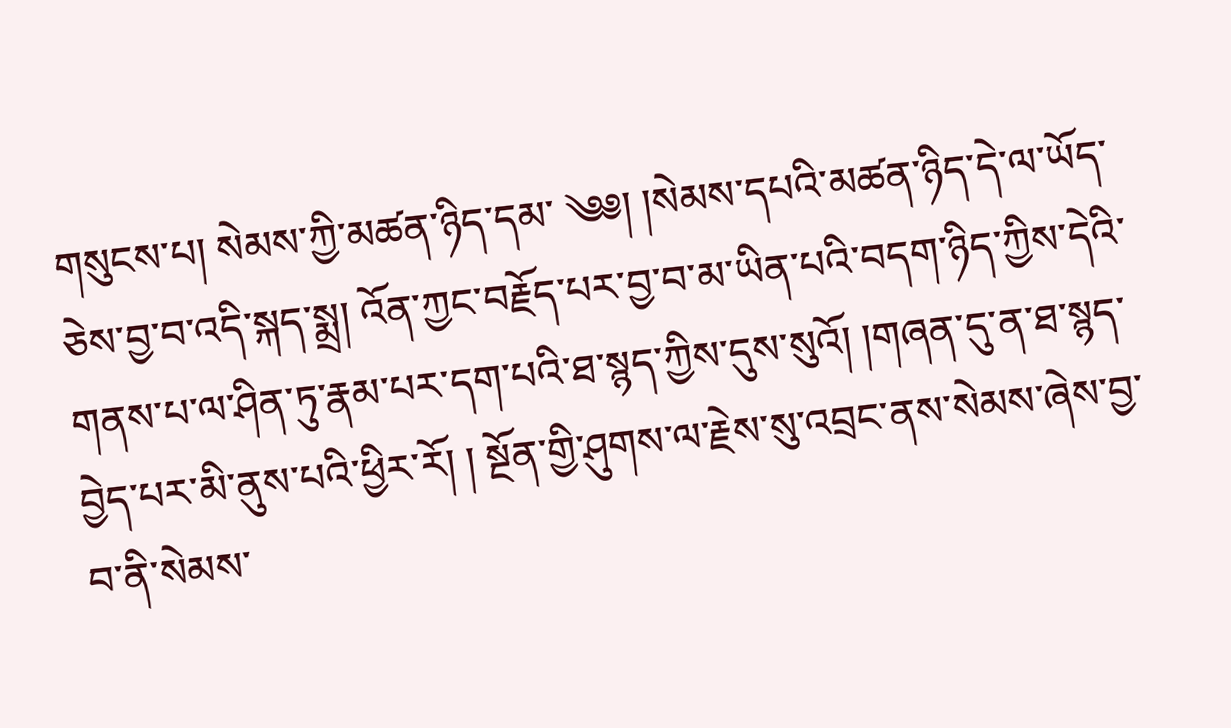གསུངས་པ། སེམས་ཀྱི་མཚན་ཉིད་དམ་ ༄༅། །སེམས་དཔའི་མཚན་ཉིད་དེ་ལ་ཡོད་ཅེས་བྱ་བ་འདི་སྐད་སྨྲ། འོན་ཀྱང་བརྗོད་པར་བྱ་བ་མ་ཡིན་པའི་བདག་ཉིད་ཀྱིས་དེའི་གནས་པ་ལ་ཤིན་ཏུ་རྣམ་པར་དག་པའི་ཐ་སྙད་ཀྱིས་དུས་སུའོ། །གཞན་དུ་ན་ཐ་སྙད་བྱེད་པར་མི་ནུས་པའི་ཕྱིར་རོ། ། སྔོན་གྱི་ཤུགས་ལ་རྗེས་སུ་འབྲང་ནས་སེམས་ཞེས་བྱ་བ་ནི་སེམས་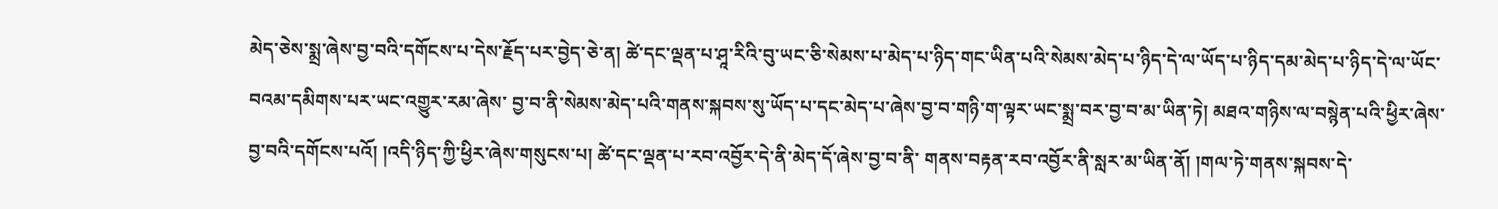མེད་ཅེས་སྨྲ་ཞེས་བྱ་བའི་དགོངས་པ་དེས་རྗོད་པར་བྱེད་ཅེ་ན། ཚེ་དང་ལྡན་པ་ཤཱ་རིའི་བུ་ཡང་ཅི་སེམས་པ་མེད་པ་ཉིད་གང་ཡིན་པའི་སེམས་མེད་པ་ཉིད་དེ་ལ་ཡོད་པ་ཉིད་དམ་མེད་པ་ཉིད་དེ་ལ་ཡོང་བའམ་དམིགས་པར་ཡང་འགྱུར་རམ་ཞེས་ བྱ་བ་ནི་སེམས་མེད་པའི་གནས་སྐབས་སུ་ཡོད་པ་དང་མེད་པ་ཞེས་བྱ་བ་གཉི་ག་ལྟར་ཡང་སྨྲ་བར་བྱ་བ་མ་ཡིན་ཏེ། མཐའ་གཉིས་ལ་བསྙེན་པའི་ཕྱིར་ཞེས་བྱ་བའི་དགོངས་པའོ། །འདི་ཉིད་ཀྱི་ཕྱིར་ཞེས་གསུངས་པ། ཚེ་དང་ལྡན་པ་རབ་འབྱོར་དེ་ནི་མེད་དོ་ཞེས་བྱ་བ་ནི་ གནས་བརྟན་རབ་འབྱོར་ནི་སླར་མ་ཡིན་ནོ། །གལ་ཏེ་གནས་སྐབས་དེ་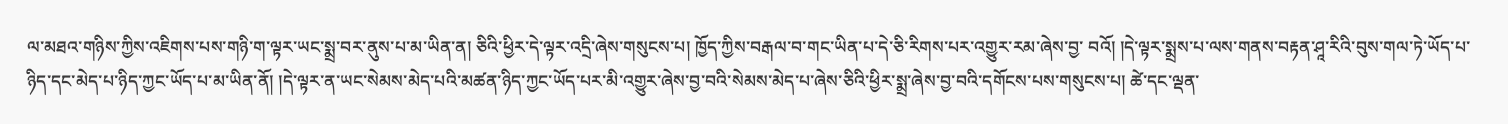ལ་མཐའ་གཉིས་ཀྱིས་འཇིགས་པས་གཉི་ག་ལྟར་ཡང་སྨྲ་བར་ནུས་པ་མ་ཡིན་ན། ཅིའི་ཕྱིར་དེ་ལྟར་འདྲི་ཞེས་གསུངས་པ། ཁྱོད་ཀྱིས་བརྒལ་བ་གང་ཡིན་པ་དེ་ཅི་རིགས་པར་འགྱུར་རམ་ཞེས་བྱ་ བའོ། །དེ་ལྟར་སྨྲས་པ་ལས་གནས་བརྟན་ཤཱ་རིའི་བུས་གལ་ཏེ་ཡོད་པ་ཉིད་དང་མེད་པ་ཉིད་ཀྱང་ཡོད་པ་མ་ཡིན་ནོ། །དེ་ལྟར་ན་ཡང་སེམས་མེད་པའི་མཚན་ཉིད་ཀྱང་ཡོད་པར་མི་འགྱུར་ཞེས་བྱ་བའི་སེམས་མེད་པ་ཞེས་ཅིའི་ཕྱིར་སྨྲ་ཞེས་བྱ་བའི་དགོངས་པས་གསུངས་པ། ཚེ་དང་ལྡན་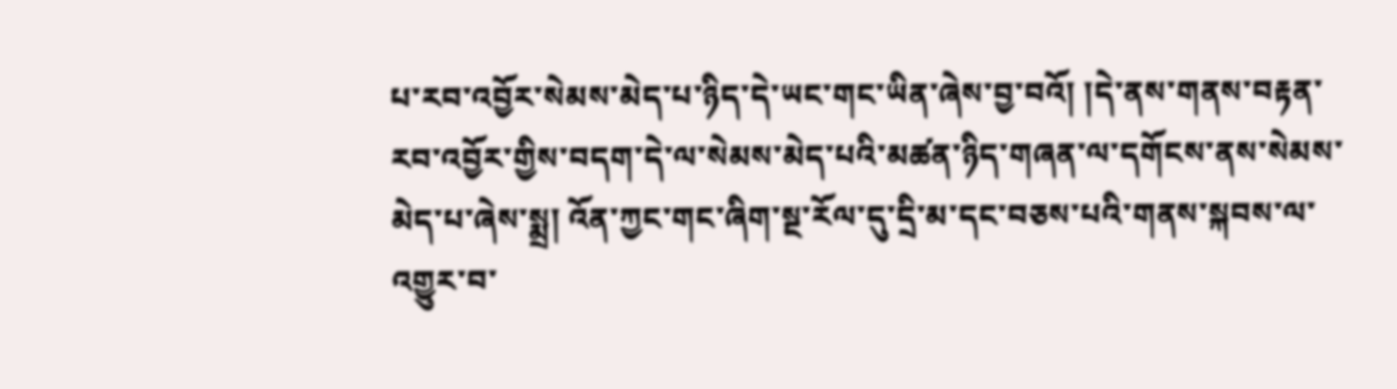པ་རབ་འབྱོར་སེམས་མེད་པ་ཉིད་དེ་ཡང་གང་ཡིན་ཞེས་བྱ་བའོ། །དེ་ནས་གནས་བརྟན་རབ་འབྱོར་གྱིས་བདག་དེ་ལ་སེམས་མེད་པའི་མཚན་ཉིད་གཞན་ལ་དགོངས་ནས་སེམས་མེད་པ་ཞེས་སྨྲ། འོན་ཀྱང་གང་ཞིག་སྔ་རོལ་དུ་དྲི་མ་དང་བཅས་པའི་གནས་སྐབས་ལ་འགྱུར་བ་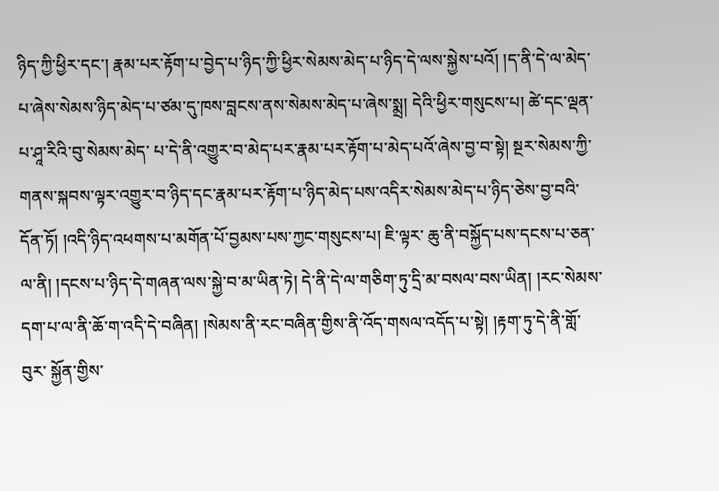ཉིད་ཀྱི་ཕྱིར་དང་། རྣམ་པར་རྟོག་པ་བྱེད་པ་ཉིད་ཀྱི་ཕྱིར་སེམས་མེད་པ་ཉིད་དེ་ལས་སྐྱེས་པའོ། །ད་ནི་དེ་ལ་མེད་པ་ཞེས་སེམས་ཉིད་མེད་པ་ཙམ་དུ་ཁས་བླངས་ནས་སེམས་མེད་པ་ཞེས་སྨྲ། དེའི་ཕྱིར་གསུངས་པ། ཚེ་དང་ལྡན་པ་ཤཱ་རིའི་བུ་སེམས་མེད་ པ་དེ་ནི་འགྱུར་བ་མེད་པར་རྣམ་པར་རྟོག་པ་མེད་པའོ་ཞེས་བྱ་བ་སྟེ། སྔར་སེམས་ཀྱི་གནས་སྐབས་ལྟར་འགྱུར་བ་ཉིད་དང་རྣམ་པར་རྟོག་པ་ཉིད་མེད་པས་འདིར་སེམས་མེད་པ་ཉིད་ཅེས་བྱ་བའི་དོན་ཏོ། །འདི་ཉིད་འཕགས་པ་མགོན་པོ་བྱམས་པས་ཀྱང་གསུངས་པ། ཇི་ལྟར་ ཆུ་ནི་བསྐྱོད་པས་དངས་པ་ཅན་ལ་ནི། །དངས་པ་ཉིད་དེ་གཞན་ལས་སྐྱེ་བ་མ་ཡིན་ཏེ། དེ་ནི་དེ་ལ་གཅིག་ཏུ་དྲི་མ་བསལ་བས་ཡིན། །རང་སེམས་དག་པ་ལ་ནི་ཆོ་ག་འདི་དེ་བཞིན། །སེམས་ནི་རང་བཞིན་གྱིས་ནི་འོད་གསལ་འདོད་པ་སྟེ། །རྟག་ཏུ་དེ་ནི་གློ་བུར་ སྐྱོན་གྱིས་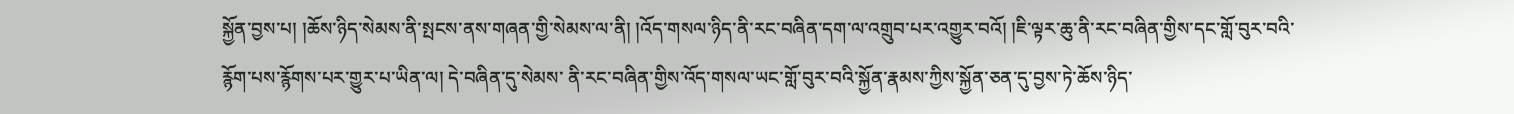སྐྱོན་བྱས་པ། །ཆོས་ཉིད་སེམས་ནི་སྤངས་ནས་གཞན་གྱི་སེམས་ལ་ནི། །འོད་གསལ་ཉིད་ནི་རང་བཞིན་དག་ལ་འགྲུབ་པར་འགྱུར་བའོ། །ཇི་ལྟར་ཆུ་ནི་རང་བཞིན་གྱིས་དང་གློ་བུར་བའི་རྙོག་པས་རྙོགས་པར་གྱུར་པ་ཡིན་ལ། དེ་བཞིན་དུ་སེམས་ ནི་རང་བཞིན་གྱིས་འོད་གསལ་ཡང་གློ་བུར་བའི་སྐྱོན་རྣམས་ཀྱིས་སྐྱོན་ཅན་དུ་བྱས་ཏེ་ཆོས་ཉིད་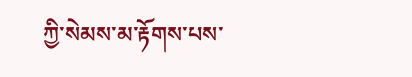ཀྱི་སེམས་མ་རྟོགས་པས་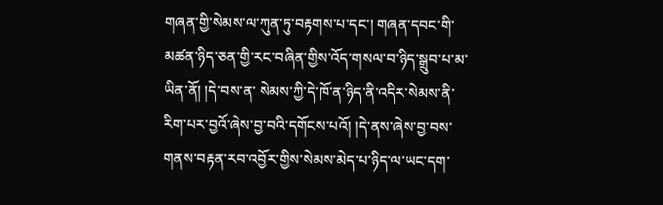གཞན་གྱི་སེམས་ལ་ཀུན་ཏུ་བརྟགས་པ་དང་། གཞན་དབང་གི་མཚན་ཉིད་ཅན་གྱི་རང་བཞིན་གྱིས་འོད་གསལ་བ་ཉིད་སྒྲུབ་པ་མ་ཡིན་ནོ། །དེ་བས་ན་ སེམས་ཀྱི་དེ་ཁོ་ན་ཉིད་ནི་འདིར་སེམས་ནི་རིག་པར་བྱའོ་ཞེས་བྱ་བའི་དགོངས་པའོ། །དེ་ནས་ཞེས་བྱ་བས་གནས་བརྟན་རབ་འབྱོར་གྱིས་སེམས་མེད་པ་ཉིད་ལ་ཡང་དག་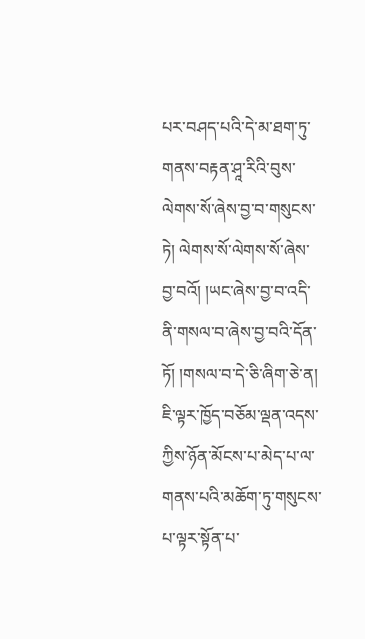པར་བཤད་པའི་དེ་མ་ཐག་ཏུ་གནས་བརྟན་ཤཱ་རིའི་བུས་ལེགས་སོ་ཞེས་བྱ་བ་གསུངས་ཏེ། ལེགས་སོ་ལེགས་སོ་ཞེས་བྱ་བའོ། །ཡང་ཞེས་བྱ་བ་འདི་ནི་གསལ་བ་ཞེས་བྱ་བའི་དོན་ཏོ། །གསལ་བ་དེ་ཅི་ཞིག་ཅེ་ན། ཇི་ལྟར་ཁྱོད་བཅོམ་ལྡན་འདས་ཀྱིས་ཉོན་མོངས་པ་མེད་པ་ལ་གནས་པའི་མཆོག་ཏུ་གསུངས་པ་ལྟར་སྟོན་པ་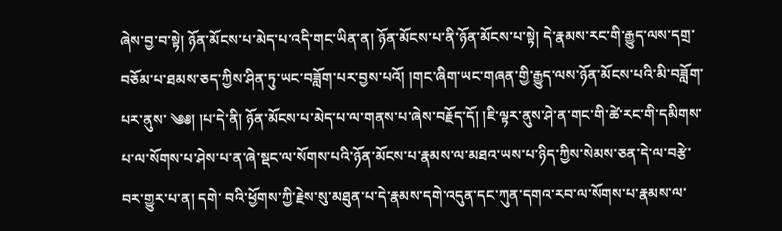ཞེས་བྱ་བ་སྟེ། ཉོན་མོངས་པ་མེད་པ་འདི་གང་ཡིན་ན། ཉོན་མོངས་པ་ནི་ཉོན་མོངས་པ་སྟེ། དེ་རྣམས་རང་གི་རྒྱུད་ལས་དགྲ་བཅོམ་པ་ཐམས་ཅད་ཀྱིས་ཤིན་ཏུ་ཡང་བཟློག་པར་བྱས་པའོ། །གང་ཞིག་ཡང་གཞན་གྱི་རྒྱུད་ལས་ཉོན་མོངས་པའི་མི་བཟློག་པར་ནུས་ ༄༅། །པ་དེ་ནི། ཉོན་མོངས་པ་མེད་པ་ལ་གནས་པ་ཞེས་བརྗོད་དོ། །ཇི་ལྟར་ནུས་ཤེ་ན་གང་གི་ཚེ་རང་གི་དམིགས་པ་ལ་སོགས་པ་ཤེས་པ་ན་ཞེ་སྡང་ལ་སོགས་པའི་ཉོན་མོངས་པ་རྣམས་ལ་མཐའ་ཡས་པ་ཉིད་ཀྱིས་སེམས་ཅན་དེ་ལ་བརྩེ་བར་གྱུར་པ་ན། དགེ་ བའི་ཕྱོགས་ཀྱི་རྗེས་སུ་མཐུན་པ་དེ་རྣམས་དགེ་འདུན་དང་ཀུན་དགའ་རབ་ལ་སོགས་པ་རྣམས་ལ་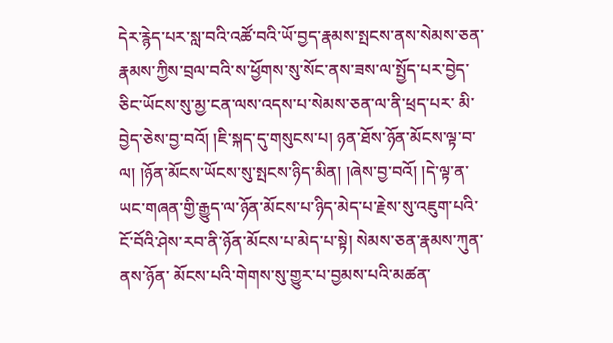དེར་རྙེད་པར་སླ་བའི་འཚོ་བའི་ཡོ་བྱད་རྣམས་སྤངས་ནས་སེམས་ཅན་རྣམས་ཀྱིས་བྲལ་བའི་ས་ཕྱོགས་སུ་སོང་ནས་ཟས་ལ་སྤྱོད་པར་བྱེད་ཅིང་ཡོངས་སུ་མྱ་ངན་ལས་འདས་པ་སེམས་ཅན་ལ་ནི་ཕྲད་པར་ མི་བྱེད་ཅེས་བྱ་བའོ། །ཇི་སྐད་དུ་གསུངས་པ། ཉན་ཐོས་ཉོན་མོངས་ལྟ་བ་ལ། །ཉོན་མོངས་ཡོངས་སུ་སྤངས་ཉིད་མིན། །ཞེས་བྱ་བའོ། །དེ་ལྟ་ན་ཡང་གཞན་གྱི་རྒྱུད་ལ་ཉོན་མོངས་པ་ཉིད་མེད་པ་རྗེས་སུ་འཇུག་པའི་ངོ་བོའི་ཤེས་རབ་ནི་ཉོན་མོངས་པ་མེད་པ་སྟེ། སེམས་ཅན་རྣམས་ཀུན་ནས་ཉོན་ མོངས་པའི་གེགས་སུ་གྱུར་པ་བྱམས་པའི་མཚན་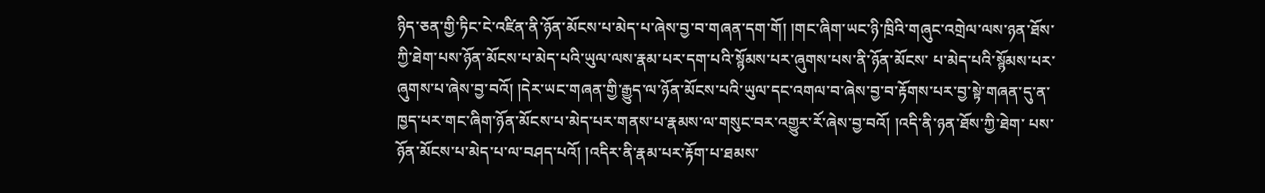ཉིད་ཅན་གྱི་ཏིང་ངེ་འཛིན་ནི་ཉོན་མོངས་པ་མེད་པ་ཞེས་བྱ་བ་གཞན་དག་གོ། །གང་ཞིག་ཡང་ཉི་ཁྲིའི་གཞུང་འགྲེལ་ལས་ཉན་ཐོས་ཀྱི་ཐེག་པས་ཉོན་མོངས་པ་མེད་པའི་ཡུལ་ལས་རྣམ་པར་དག་པའི་སྙོམས་པར་ཞུགས་པས་ནི་ཉོན་མོངས་ པ་མེད་པའི་སྙོམས་པར་ཞུགས་པ་ཞེས་བྱ་བའོ། །དེར་ཡང་གཞན་གྱི་རྒྱུད་ལ་ཉོན་མོངས་པའི་ཡུལ་དང་འགལ་བ་ཞེས་བྱ་བ་རྟོགས་པར་བྱ་སྟེ་གཞན་དུ་ན་ཁྱད་པར་གང་ཞིག་ཉོན་མོངས་པ་མེད་པར་གནས་པ་རྣམས་ལ་གསུང་བར་འགྱུར་རོ་ཞེས་བྱ་བའོ། །འདི་ནི་ཉན་ཐོས་ཀྱི་ཐེག་ པས་ཉོན་མོངས་པ་མེད་པ་ལ་བཤད་པའོ། །འདིར་ནི་རྣམ་པར་རྟོག་པ་ཐམས་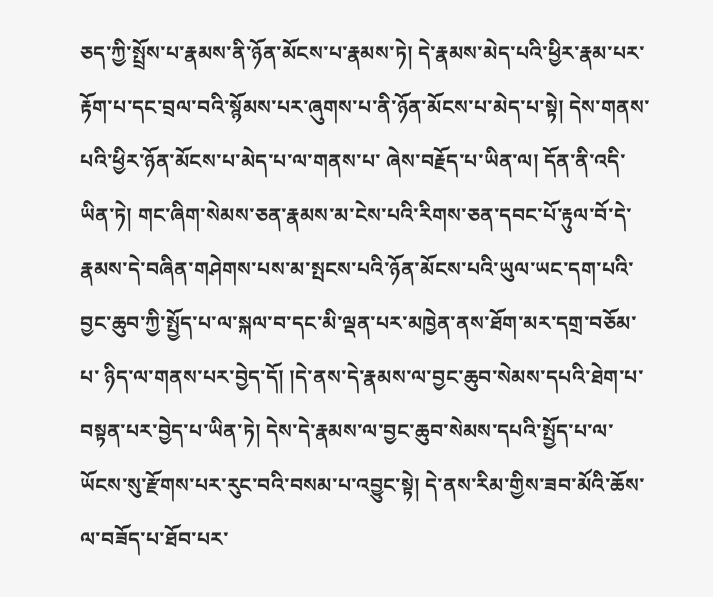ཅད་ཀྱི་སྤྲོས་པ་རྣམས་ནི་ཉོན་མོངས་པ་རྣམས་ཏེ། དེ་རྣམས་མེད་པའི་ཕྱིར་རྣམ་པར་རྟོག་པ་དང་བྲལ་བའི་སྙོམས་པར་ཞུགས་པ་ནི་ཉོན་མོངས་པ་མེད་པ་སྟེ། དེས་གནས་པའི་ཕྱིར་ཉོན་མོངས་པ་མེད་པ་ལ་གནས་པ་ ཞེས་བརྗོད་པ་ཡིན་ལ། དོན་ནི་འདི་ཡིན་ཏེ། གང་ཞིག་སེམས་ཅན་རྣམས་མ་ངེས་པའི་རིགས་ཅན་དབང་པོ་རྟུལ་བོ་དེ་རྣམས་དེ་བཞིན་གཤེགས་པས་མ་སྤངས་པའི་ཉོན་མོངས་པའི་ཡུལ་ཡང་དག་པའི་བྱང་ཆུབ་ཀྱི་སྤྱོད་པ་ལ་སྐལ་བ་དང་མི་ལྡན་པར་མཁྱེན་ནས་ཐོག་མར་དགྲ་བཅོམ་པ་ ཉིད་ལ་གནས་པར་བྱེད་དོ། །དེ་ནས་དེ་རྣམས་ལ་བྱང་ཆུབ་སེམས་དཔའི་ཐེག་པ་བསྟན་པར་བྱེད་པ་ཡིན་ཏེ། དེས་དེ་རྣམས་ལ་བྱང་ཆུབ་སེམས་དཔའི་སྤྱོད་པ་ལ་ཡོངས་སུ་རྫོགས་པར་རུང་བའི་བསམ་པ་འབྱུང་སྟེ། དེ་ནས་རིམ་གྱིས་ཟབ་མོའི་ཆོས་ལ་བཟོད་པ་ཐོབ་པར་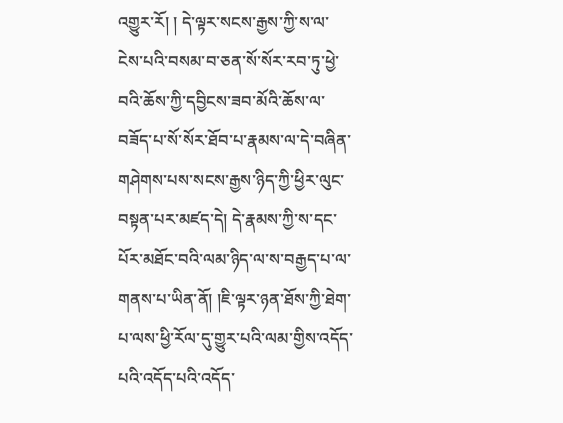འགྱུར་རོ། ། དེ་ལྟར་སངས་རྒྱས་ཀྱི་ས་ལ་ངེས་པའི་བསམ་བ་ཅན་སོ་སོར་རབ་ཏུ་ཕྱེ་བའི་ཆོས་ཀྱི་དབྱིངས་ཟབ་མོའི་ཆོས་ལ་བཟོད་པ་སོ་སོར་ཐོབ་པ་རྣམས་ལ་དེ་བཞིན་གཤེགས་པས་སངས་རྒྱས་ཉིད་ཀྱི་ཕྱིར་ལུང་བསྟན་པར་མཛད་དེ། དེ་རྣམས་ཀྱི་ས་དང་པོར་མཐོང་བའི་ལམ་ཉིད་ལ་ས་བརྒྱད་པ་ལ་ གནས་པ་ཡིན་ནོ། །ཇི་ལྟར་ཉན་ཐོས་ཀྱི་ཐེག་པ་ལས་ཕྱི་རོལ་དུ་གྱུར་པའི་ལམ་གྱིས་འདོད་པའི་འདོད་པའི་འདོད་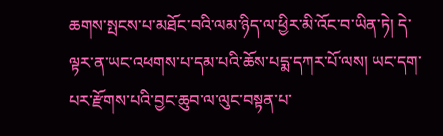ཆགས་སྤངས་པ་མཐོང་བའི་ལམ་ཉིད་ལ་ཕྱིར་མི་འོང་བ་ཡིན་ཏེ། དེ་ལྟར་ན་ཡང་འཕགས་པ་དམ་པའི་ཆོས་པདྨ་དཀར་པོ་ལས། ཡང་དག་པར་རྫོགས་པའི་བྱང་ཆུབ་ལ་ལུང་བསྟན་པ་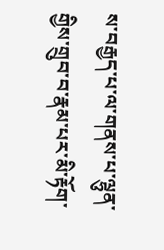ས་བརྒྱད་པ་ལ་གནས་པ་ལྷུན་གྱིས་གྲུབ་བ་རྣམ་པར་མི་རྟོག་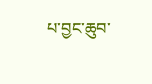པ་བྱང་ཆུབ་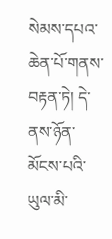སེམས་དཔའ་ཆེན་པོ་གནས་བརྟན་ཏེ། དེ་ནས་ཉོན་མོངས་པའི་ཡུལ་མི་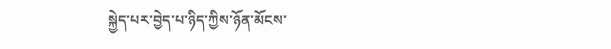སྐྱེད་པར་བྱེད་པ་ཉིད་ཀྱིས་ཉོན་མོངས་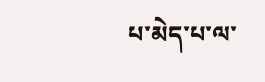པ་མེད་པ་ལ་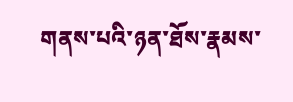གནས་པའི་ཉན་ཐོས་རྣམས་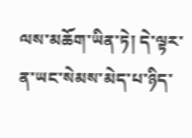ལས་མཆོག་ཡིན་ཏེ། དེ་ལྟར་ན་ཡང་སེམས་མེད་པ་ཉིད་